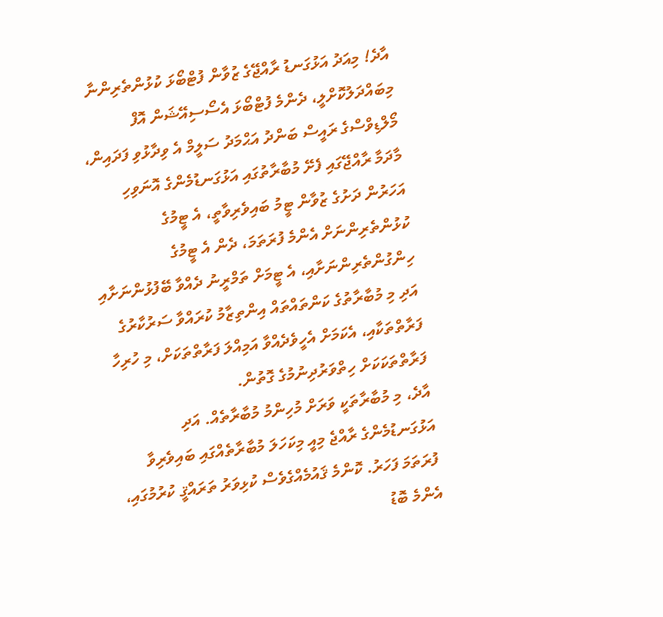އާދެ! މިއަދު އަޅުގަނޑު ރާއްޖޭގެ ޒުވާން ފުޓްބޯޅަ ކުޅުންތެރިންނާ މިބައްދަލުކޮށްލީ، ދެންމެ ފުޓްބޯޅަ އެސޯސިއޭޝަން އޮފް މޯލްޑިވްސްގެ ރައީސް ބަންދު އަޙްމަދު ސަލީމް އެ ވިދާޅުވި ފަދައިން، މާދަމާ ރާއްޖޭގައި ފެށޭ މުބާރާތުގައި އަޅުގަނޑުމެންގެ އޮނަވިހި އަހަރުން ދަށުގެ ޒުވާން ޓީމު ބައިވެރިވާތީ، އެ ޓީމުގެ ކުޅުންތެރިންނަށް އެންމެ ފުރަތަމަ، ދެން އެ ޓީމުގެ ހިންގުންތެރިންނަށާއި، އެ ޓީމަށް ތަމްރީނު ދެއްވާ ބޭފުޅުންނަށާއި އަދި މި މުބާރާތުގެ ކަންތައްތައް އިންތިޒާމު ކުރައްވާ ސަރުކާރުގެ ފަރާތްތަކާއި، އެކަމަށް އެހީވެދެއްވާ އަމިއްލަ ފަރާތްތަކަށް، މި ހުރިހާ ފަރާތްތަކަކަށް ހިތްވަރުދިނުމުގެ ގޮތުން.
އާދެ، މި މުބާރާތަކީ ވަރަށް މުހިންމު މުބާރާތެއް. އަދި އަޅުގަނޑުމެންގެ ރާއްޖެ މިއީ މިކަހަލަ މުބާރާތެއްގައި ބައިވެރިވާ ފުރަތަމަ ފަހަރު. ކޮންމެ ޤައުމެއްގެވެސް ކުޅިވަރު ތަރައްޤީ ކުރުމުގައި، އެންމެ ބޮޑު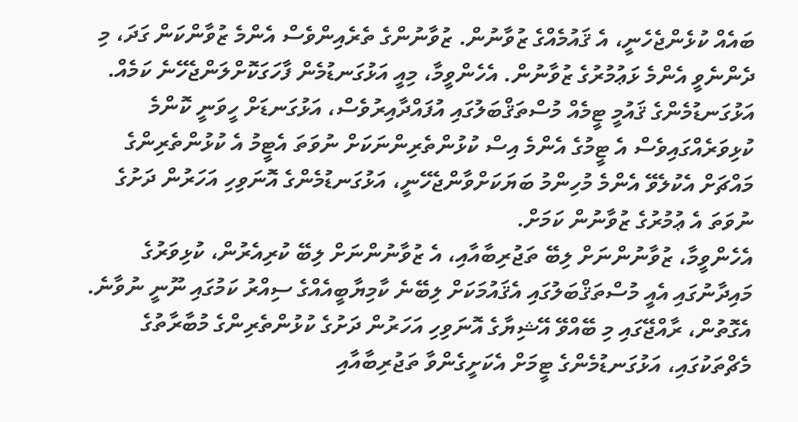ބައެއް ކުޅެންޖެހެނީ، އެ ޤައުމެއްގެ ޒުވާނުން. ޒުވާނުންގެ ތެރެއިންވެސް އެންމެ ޒުވާންކަން ގަދަ، މި ދެންނެވީ އެންމެ ޅަޢުމުރުގެ ޒުވާނުން. އެހެންވީމާ، މިއީ އަޅުގަނޑުމެން ފާހަގަކޮށްލަންޖެހޭނެ ކަމެއް. އަޅުގަނޑުމެންގެ ޤައުމީ ޓީމެއް މުސްތަޤްބަލުގައި އުފައްދާއިރުވެސް، އަޅުގަނޑަށް ހީވަނީ ކޮންމެ ކުޅިވަރެއްގައިވެސް އެ ޓީމުގެ އެންމެ އިސް ކުޅުންތެރިންނަކަށް ނުވަތަ އެޓީމު އެ ކުޅުންތެރިންގެ މައްޗަށް އެކުލެވޭ އެންމެ މުހިންމު ބަޔަކަށްވާންޖެހޭނީ، އަޅުގަނޑުމެންގެ އޮނަވިހި އަހަރުން ދަށުގެ ނުވަތަ އެ ޢުމުރުގެ ޒުވާނުން ކަމަށް.
އެހެންވީމާ، ޒުވާނުންނަށް ލިބޭ ތަޖުރިބާއާއި، އެ ޒުވާނުންނަށް ލިބޭ ކުރިއެރުން، ކުޅިވަރުގެ މައިދާނުގައި އެއީ މުސްތަޤްބަލުގައި އެޤައުމަކަށް ލިބޭނެ ކާމިޔާބީއެއްގެ ސިއްރު ކަމުގައި ނޫނީ ނުވާނެ. އެގޮތުން، ރާއްޖޭގައި މި ބޭއްވޭ އޭޝިޔާގެ އޮނަވިހި އަހަރުން ދަށުގެ ކުޅުންތެރިންގެ މުބާރާތުގެ މެޗްތަކުގައި، އަޅުގަނޑުމެންގެ ޓީމަށް އެކަށީގެންވާ ތަޖުރިބާއާއި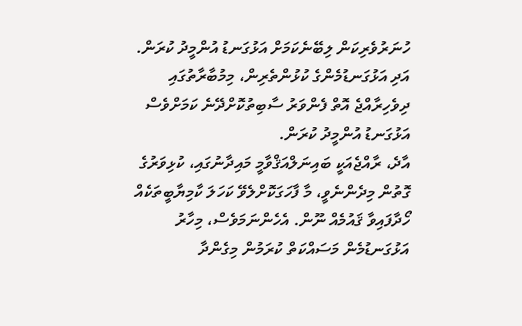ހުނަރުވެރިކަން ލިބޭނެކަމަށް އަޅުގަނޑު އުންމީދު ކުރަން. އަދި އަޅުގަނޑުމެންގެ ކުޅުންތެރިން، މިމުބާރާތުގައި ދިވެހިރާއްޖެ އޮތް ފެންވަރު ސާބިތުކޮށްދޭނެ ކަމަށްވެސް އަޅުގަނޑު އުންމީދު ކުރަން.
އާދެ، ރާއްޖެއަކީ ބައިނަލްއަޤްވާމީ މައިދާނުގައި، ކުޅިވަރުގެ ގޮތުން މިދެންނެވީ، މާ ފާހަގަކޮށްލެވޭ ކަހަލަ ކާމިޔާބީތަކެއް ހޯދާފައިވާ ޤައުމެއް ނޫން. އެހެންނަމަވެސް، މިހާރު އަޅުގަނޑުމެން މަސައްކަތް ކުރަމުން މިގެންދާ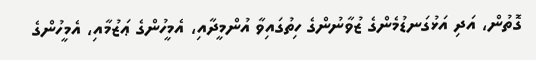ގޮތުން، އަދި އަޅުގަނޑުމެންގެ ޒުވާނުންގެ ހިތުގައިވާ އުންމީދާއި، އެމީހުންގެ ޢަޒުމާއި، އެމީހުންގެ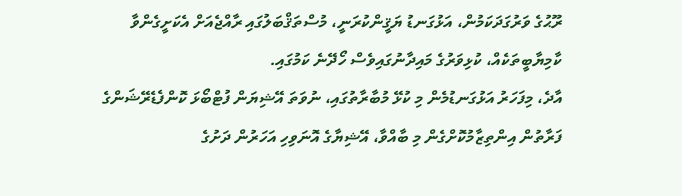ރޫޙުގެ ވަރުގަދަކަމުން، އަޅުގަނޑު ޔަޤީންކުރަނީ، މުސްތަޤްބަލުގައި ރާއްޖެއަށް އެކަށީގެންވާ ކާމިޔާބީތަކެއް، ކުޅިވަރުގެ މައިދާނުގައިވެސް ހޯދޭނެ ކަމުގައި.
އާދެ، މިފަހަރު އަޅުގަނޑުމެން މި ކުޅޭ މުބާރާތުގައި، ނުވަތަ އޭޝިޔަން ފުޓްބޯޅަ ކޮންފެޑެރޭޝަންގެ ފަރާތުން އިންތިޒާމުކޮށްގެން މި ބާއްވާ، އޭޝިޔާގެ އޮނަވިހި އަހަރުން ދަށުގެ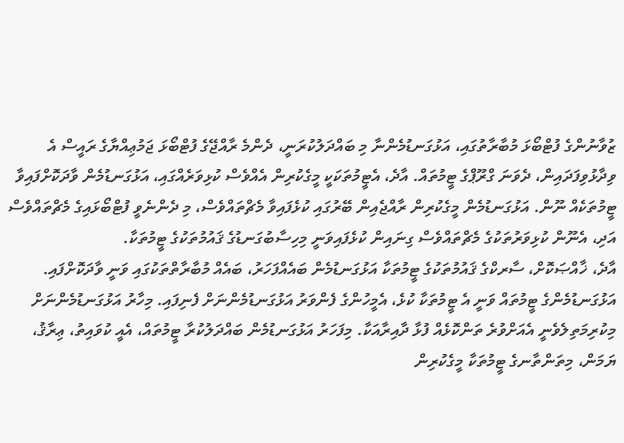ޒުވާނުންގެ ފުޓްބޯޅަ މުބާރާތުގައި، އަޅުގަނޑުމެންނާ މި ބައްދަލުކުރަނީ، ދެންމެ ރާއްޖޭގެ ފުޓްބޯޅަ ޖަމުޢިއްޔާގެ ރައީސް އެ ވިދާޅުވިފަދައިން، ދެވަނަ ގްރޫޕްގެ ޓީމުތައް. އާދެ، އެޓީމުތަކަކީ މީގެކުރިން އެއްވެސް ކުޅިވަރެއްގައި، އަޅުގަނޑުމެން ވާދަކޮށްފައިވާ ޓީމުތަކެއް ނޫން. އަޅުގަނޑުމެން މީގެކުރިން ރާއްޖެއިން ބޭރުގައި ކުޅެފައިވާ މެޗްތައްވެސް، މި ދެންނެވީ ފުޓްބޯޅައިގެ މެޗްތައްވެސް އަދި، އެނޫން ކުޅިވަރުތަކުގެ މެޗްތައްވެސް ގިނައިން ކުޅެފައިވަނީ މިހިސާބުގަނޑުގެ ޤައުމުތަކުގެ ޓީމުތަކާ.
އާދެ، ޚާއްޞަކޮށް، ސާރކްގެ ޤައުމުތަކުގެ ޓީމުތަކާ އަޅުގަނޑުމެން ބައެއްފަހަރު، ބައެއް މުބާރާތްތަކުގައި ވަނީ ވާދަކޮށްފައި. އަޅުގަނޑުމެންގެ ޓީމުތައް ވަނީ އެ ޓީމުތަކާ ކުޅެ، އެމީހުންގެ ފެންވަރު އަޅުގަނޑުމެންނަށް ފެނިފައި. މިހާރު އަޅުގަނޑުމެންނަށް މިކުރިމަތިލެވެނީ އެއަށްވުރެ ތަންކޮޅެއް ފުޅާ ދާއިރާއަކާ. މިފަހަރު އަޅުގަނޑުމެން ބައްދަލުކުރާ ޓީމުތައް، އެއީ ކުވައިތު، ޢިރާޤު، ޔަމަން، މިތަންތާނގެ ޓީމުތަކާ މީގެކުރިން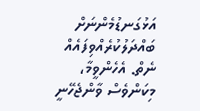އަޅުގަނޑުމެންނަށް ބައްދަލުކުރެއްވިފައެއް ނެތް. އެހެންވީމާ، މިކަންވެސް ވާންޖެހޭނީ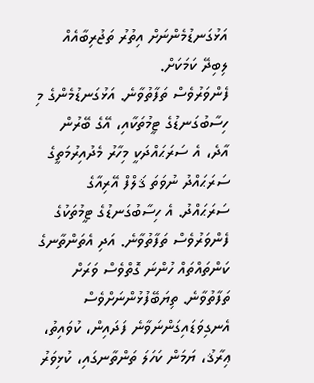އަޅުގަނޑުމެންނަށް އިތުރު ތަޖުރިބާއެއް ލިބިދޭ ކަމަކަށް.
ފެންވަރުވެސް ތަފާތުވާނެ. އަޅުގަނޑުމެންގެ މި ހިސާބުގަނޑުގެ ޓީމުތަކާއި، އޭގެ ބޭރުން އާދެ، އެ ސަރަޙައްދަކީ މިހާރު މެދުއިރުމަތީގެ ސަރަޙައްދު ނުވަތަ ޤަލްފް އޭރިއާގެ ސަރަޙައްދު. އެ ހިސާބުގަނޑުގެ ޓީމުތަކުގެ ފެންވަރުވެސް ތަފާތުވާނެ. އަދި އެތަންތާނގެ ކަންތައްތައް ހުންނަ ގޮތްވެސް ވަރަށް ތަފާތުވާނެ. ތިޔަބޭފުޅުންނަށްވެސް އެނގިވަޑައިގަންނަވާނެ ފަދައިން، ކުވައިތު، ޢިރާޤު، ޔަމަން ކަހަލަ ތަންތާނގައި، ކުޅިވަރު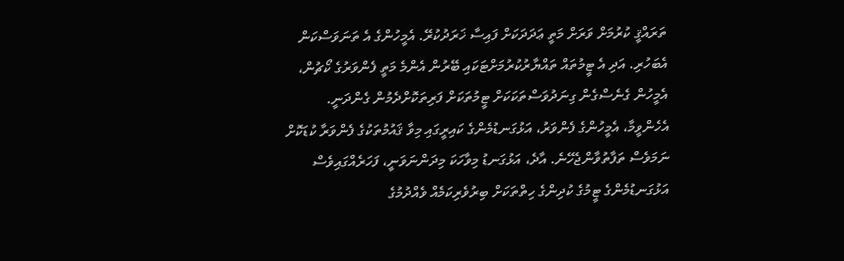ތަރައްޤީ ކުރުމަށް ވަރަށް މަތީ ޢަދަދަކަށް ފައިސާ ޚަރަދުކުރޭ. އެމީހުންގެ އެ ތަނަވަސްކަން އެބަހުރި. އަދި އެ ޓީމުތައް ތައްޔާރުކުރުމަށްޓަކައި ބޭރުން އެންމެ މަތީ ފެންވަރުގެ ކޯޗުން، އެމީހުން ގެނެސްގެން ގިނަދުވަސްތަކަކަށް ޓީމުތަކަށް ފަރިތަކޮށްދެމުން ގެންދަނީ.
އެހެންވީމާ، އެމީހުންގެ ފެންވަރު، އަޅުގަނޑުމެންގެ ކައިރީގައި މިވާ ޤައުމުތަކުގެ ފެންވަރާ ކުޑަކޮށް ނަމަވެސް ތަފާތުވާންޖެހޭނެ. އާދެ، އަޅުގަނޑު މިވާހަކަ މިދަންނަވަނީ، ފަހަރެއްގައިވެސް އަޅުގަނޑުމެންގެ ޓީމުގެ ކުދިންގެ ހިތްތަކަށް ބިރުވެރިކަމެއް ވެއްދުމުގެ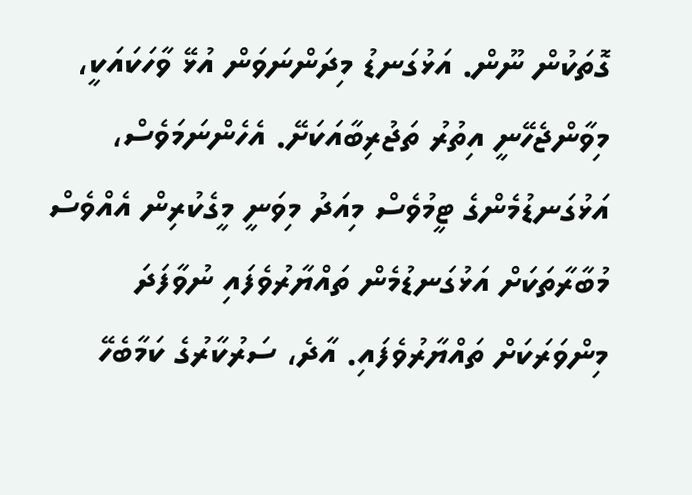ގޮތަކުން ނޫން. އަޅުގަނޑު މިދަންނަވަން އުޅޭ ވާހަކައަކީ، މިވާންޖެހޭނީ އިތުރު ތަޖުރިބާއަކަށޭ. އެހެންނަމަވެސް، އަޅުގަނޑުމެންގެ ޓީމުވެސް މިއަދު މިވަނީ މީގެކުރިން އެއްވެސް މުބާރާތަކަށް އަޅުގަނޑުމެން ތައްޔާރުވެފައި ނުވާފަދަ މިންވަރަކަށް ތައްޔާރުވެފައި. އާދެ، ސަރުކާރުގެ ކަމާބެހޭ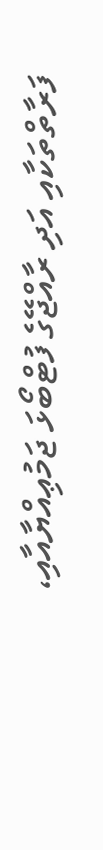ފަރާތްތަކާއި އަދި ރާއްޖޭގެ ފުޓްބޯޅަ ޖަމުޢިއްޔާއާއި،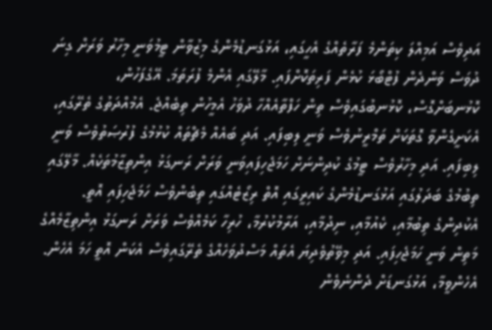އަދިވެސް އަމިއްލަ ކިތަންމެ ފަރާތެއްގެ އެހީގައި، އަޅުގަނޑުމެންގެ މިޒުވާން ޓީމުވަނީ މިހާރު ވަރަށް ގިނަ ދުވަސް ވަންދެން ފުޓްބޯޅަ ކުޅެން ފަރިތަކޮށްފައި. މާލޭގައި އެންމެ ފުރަތަމަ. އޭގެފަހުން، ކޮޅުނބަށްގޮސް، ކޮޅުނބުގައިވެސް ތިން ހަފްތާއެއްހާ ދުވަހު އެމީހުން ތިބެއްޖެ. އެމުއްދަތުގެ ތެރޭގައި، އެކަށީގެންވާ ގޮތަކަށް ތަމްރީނުވެސް ވަނީ ލިބިފައި. އަދި ބައެއް މެޗްތައް ކުޅުމުގެ ފުރުޞަތުވެސް ވަނީ ލިބިފައި. އަދި މިހާރުވެސް ޓީމުގެ ކުދިންނަށް ހަމަޖެހިފައިވަނީ ވަރަށް ރަނގަޅު އިންތިޒާމުތަކެއް. މާލޭގައި ތިބުމުގެ ބަދަލުގައި އަޅުގަނޑުމެންގެ ކައިރީގައި އޮތް ރިޒޯޓެއްގައި ތިބެންވެސް ހަމަޖެހިފައި އޮތީ. އެކުދިންގެ ތިބުމާއި، ކެއުމާއި، ނިދުމާއި، އަރާމުކުރުމާ، ހުރިހާ ކަމެއްވެސް ވަރަށް ރަނގަޅު އިންތިޒާމެއްގެ މަތިން ވަނީ ހަމަޖެހިފައި. އަދި މިވޭތުވެދިޔަ އެތައް މަސްދުވަހެއްގެ ތެރޭގައިވެސް އެކަން އޮތީ ހަމަ އެހެން.
އެހެންވީމާ، އަޅުގަނޑަށް ދެންނެވެން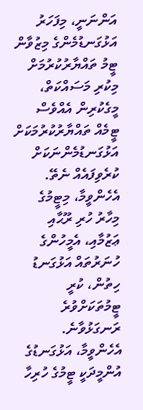އަންނަނީ، މިފަހަރު އަޅުގަނޑުމެންގެ މިޒުވާން ޓީމު ތައްޔާރުކުރުމަށް މިކުރި މަސައްކަތް، މީގެކުރިން އެއްވެސް ޓީމެއް ތައްޔާރުކުރުމަކަށް އަޅުގަނޑުމެންނަކަށް ކުރެވިފައެއް ނެތޭ. އެހެންވީމާ، މިޓީމުގެ މިހާރު ހުރި ރޫޙާއި ޢަޒުމާއި، އެމީހުންގެ ހުނަރުތައް އަޅުގަނޑު ހިތުން، ކުރީ ޓީމުތަކަށްވުރެ ރަނގަޅުވާނެ. އެހެންވީމާ، އަޅުގަނޑުގެ އުންމީދަކީ ޓީމުގެ ހުރިހާ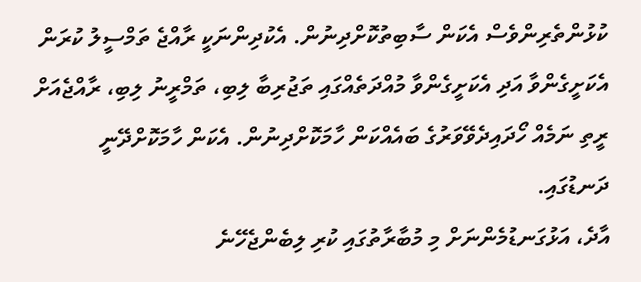ކުޅުންތެރިންވެސް އެކަން ސާބިތުކޮށްދިނުން. އެކުދިންނަކީ ރާއްޖެ ތަމްސީލު ކުރަން އެކަށީގެންވާ އަދި އެކަށީގެންވާ މުއްދަތެއްގައި ތަޖުރިބާ ލިބި، ތަމްރީނު ލިބި، ރާއްޖެއަށް ރީތި ނަމެއް ހޯދައިދެވޭވަރުގެ ބައެއްކަން ހާމަކޮށްދިނުން. އެކަން ހާމަކޮށްދޭނީ ދަނޑުގައި.
އާދެ، އަޅުގަނޑުމެންނަށް މި މުބާރާތުގައި ކުރި ލިބެންޖެހޭނެ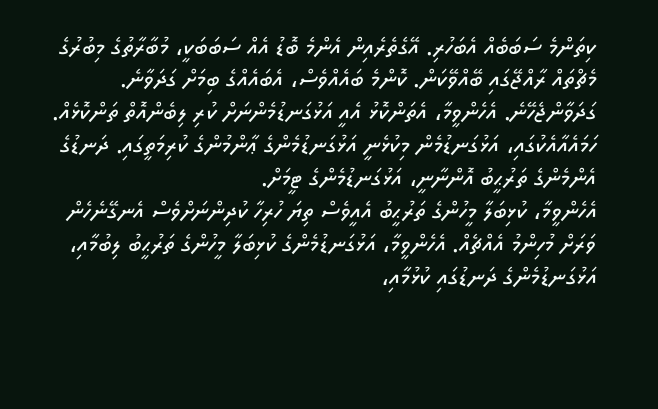ކިތަންމެ ސަބަބެއް އެބަހުރި. އޭގެތެރެއިން އެންމެ ބޮޑު އެއް ސަބަބަކީ، މުބާރާތުގެ މިބުރުގެ މެޗްތައް ރާއްޖޭގައި ބޭއްވޭކަން. ކޮންމެ ބައެއްވެސް، އެބައެއްގެ ބިމަށް ގަދަވާނެ. ގަދަވާންޖެހޭނެ. އެހެންވީމާ، އެތަންކޮޅު އެއީ އަޅުގަނޑުމެންނަށް ކުރި ލިބެންއޮތް ތަންކޮޅެއް. ހަމައެއާއެކުގައި، އަޅުގަނޑުމެން މިކުޅެނީ އަޅުގަނޑުމެންގެ ޢާންމުންގެ ކުރިމަތީގައި. ދަނޑުގެ އެންމެންގެ ތަރުޙީބު އޮންނާނީ، އަޅުގަނޑުމެންގެ ޓީމަށް.
އެހެންވީމާ، ކުޅިބަލާ މީހުންގެ ތަރުޙީބު އެއީވެސް ތިޔަ ހުރިހާ ކުދިންނަށްވެސް އެނގޭނެހެން ވަރަށް މުހިންމު އެއްޗެއް. އެހެންވީމާ، އަޅުގަނޑުމެންގެ ކުޅިބަލާ މީހުންގެ ތަރުޙީބު ލިބުމާއި، އަޅުގަނޑުމެންގެ ދަނޑުގައި ކުޅުމާއި،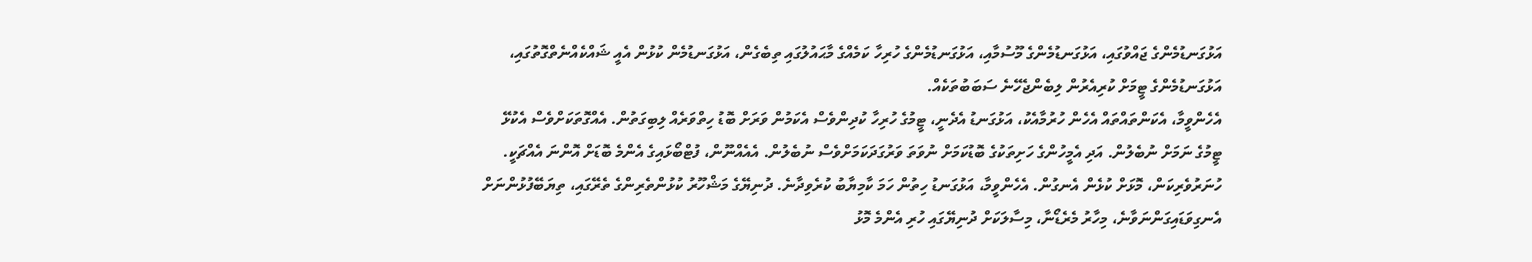އަޅުގަނޑުމެންގެ ޖައްވުގައި، އަޅުގަނޑުމެންގެ މޫސުމާއި، އަޅުގަނޑުމެންގެ ހުރިހާ ކަމެއްގެ މާޙައުލުގައި ތިބެގެން، އަޅުގަނޑުމެން ކުޅުން އެއީ ޝައްކެއްނެތްގޮތުގައި، އަޅުގަނޑުމެންގެ ޓީމަށް ކުރިއެރުން ލިބެންޖެހޭނެ ސަބަބުތަކެއް.
އެހެންވީމާ، އެކަންތައްތައް އެހެން ހުރުމާއެކު، އަޅުގަނޑު އެދެނީ، ޓީމުގެ ހުރިހާ ކުދިންވެސް އެކަމުން ވަރަށް ބޮޑު ހިތްވަރެއް ލިބިގަތުން. އެއްގޮތަކަށްވެސް އެކުޅޭ ޓީމުގެ ނަމަށް ނުބެލުން. އަދި އެމީހުންގެ ހަށިތަކުގެ ބޮޑުކަމަށް ނުވަތަ ވަރުގަދަކަމަށްވެސް ނުބެލުން. އެއެއްނޫން، ފުޓްބޯޅައިގެ އެންމެ ބޮޑަށް އޮންނަ އެއްޗަކީ. ހުނަރުވެރިކަން، މޮޅަށް ކުޅެން އެނގުން. އެހެންވީމާ، އަޅުގަނޑު ހިތުން ހަމަ ކާމިޔާބު ކުރެވިދާނެ. ދުނިޔޭގެ މަޝްހޫރު ކުޅުންތެރިންގެ ތެރޭގައި، ތިޔަބޭފުޅުންނަށް އެނގިވަޑައިގަންނަވާނެ، މިހާރު މެރެޑޯނާ، މިސާލަކަށް ދުނިޔޭގައި ހުރި އެންމެ މޮޅު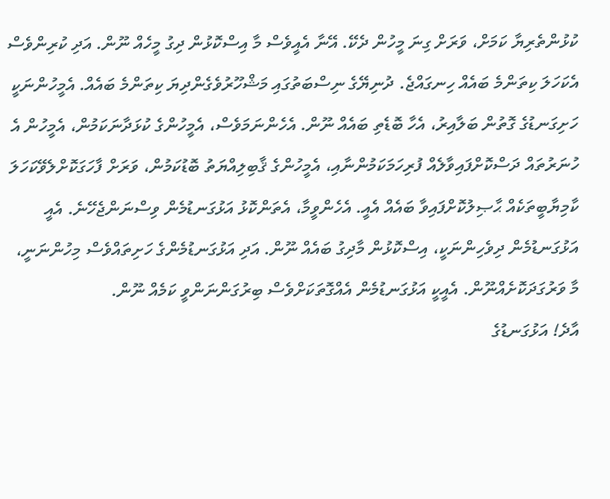ކުޅުންތެރިޔާ ކަމަށް، ވަރަށް ގިނަ މީހުން ދެކޭ. އޭނާ އެއީވެސް މާ އިސްކޮޅުން ދިގު މީހެއް ނޫން. އަދި ކުރިންވެސް އެކަހަލަ ކިތަންމެ ބައެއް ހިނގައްޖެ. ދުނިޔޭގެ ނިސްބަތުގައި މަޝްހޫރުވެގެންދިޔަ ކިތަންމެ ބައެއް. އެމީހުންނަކީ ހަށިގަނޑުގެ ގޮތުން ބަލާއިރު، އެހާ ބޮޑެތި ބައެއް ނޫން. އެހެންނަމަވެސް، އެމީހުންގެ ކުޅަދާނަކަމުން، އެމީހުން އެ ހުނަރުތައް ދަސްކޮށްފައިވާލެއް ފުރިހަމަކަމުންނާއި، އެމީހުންގެ ޤާބިލިއްޔަތު ބޮޑުކަމުން، ވަރަށް ފާހަގަކޮށްލެވޭކަހަލަ ކާމިޔާބީތަކެއް ޙާޞިލުކޮށްފައިވާ ބައެއް އެއީ. އެހެންވީމާ، އެތަންކޮޅު އަޅުގަނޑުމެން ވިސްނަންޖެހޭނެ. އެއީ އަޅުގަނޑުމެން ދިވެހިންނަކީ، އިސްކޮޅުން މާދިގު ބައެއް ނޫން. އަދި އަޅުގަނޑުމެންގެ ހަށިތައްވެސް މިހުންނަނީ، މާ ވަރުގަދަކޮށެއްނޫން. އެއީކީ އަޅުގަނޑުމެން އެއްގޮތަކަށްވެސް ބިރުގަންނަންވީ ކަމެއް ނޫން.
އާދެ! އަޅުގަނޑުގެ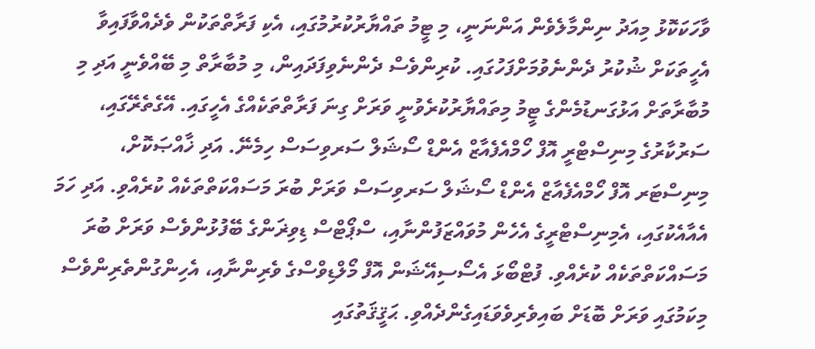ވާހަކަކޮޅު މިއަދު ނިންމާލެވެން އަންނަނީ، މި ޓީމު ތައްޔާރުކުރުމުގައި، އެކި ފަރާތްތަކުން ވެދެއްވާފައިވާ އެހީތަކަށް ޝުކުރު ދެންނެވުމަށްފަހުގައި. ކުރިންވެސް ދެންނެވިފަދައިން، މި މުބާރާތް މި ބޭއްވެނީ އަދި މި މުބާރާތަށް އަޅުގަނޑުމެންގެ ޓީމު މިތައްޔާރުކުރެވުނީ ވަރަށް ގިނަ ފަރާތްތަކެއްގެ އެހީގައި. އޭގެތެރޭގައި، ސަރުކާރުގެ މިނިސްޓްރީ އޮފް ހޯމްއެފެއާޒް އެންޑް ސޯޝަލް ސަރވިސަސް ހިމެނޭ. އަދި ޚާއްޞަކޮށް، މިނިސްޓަރ އޮފް ހޯމްއެފެއާޒް އެންޑް ސޯޝަލް ސަރވިސަސް ވަރަށް ބުރަ މަސައްކަތްތަކެއް ކުރެއްވި. އަދި ހަމަ އެއާއެކުގައި، އެމިނިސްޓްރީގެ އެހެން މުވައްޒަފުންނާއި، ސްޕޯޓްސް ޑިވިޜަންގެ ބޭފުޅުންވެސް ވަރަށް ބުރަ މަސައްކަތްތަކެއް ކުރެއްވި. ފުޓްބޯޅަ އެސޯސިއޭޝަން އޮފް މޯލްޑިވްސްގެ ވެރިންނާއި، އެހިންގުންތެރިންވެސް މިކަމުގައި ވަރަށް ބޮޑަށް ބައިވެރިވެވަޑައިގެންދެއްވި. ޙަޤީޤަތުގައި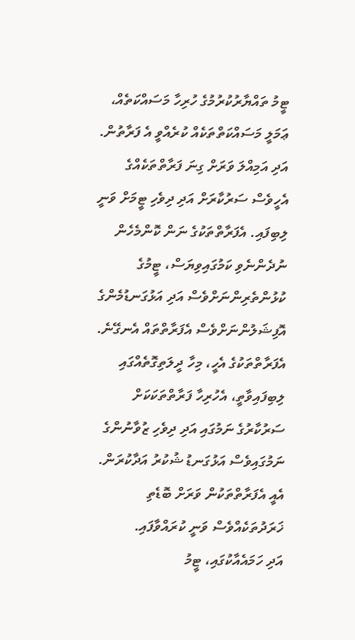ޓީމު ތައްޔާރުކުރުމުގެ ހުރިހާ މަސައްކަތެއް، ޢަމަލީ މަސައްކަތްތަކެއް ކުރެއްވީ އެ ފަރާތުން. އަދި އަމިއްލަ ވަރަށް ގިނަ ފަރާތްތަކެއްގެ އެހީވެސް ސަރުކާރަށް އަދި ދިވެހި ޓީމަށް ވަނީ ލިބިފައި. އެފަރާތްތަކުގެ ނަން ކޮންމެހެން ނުދެންނެވި ކަމުގައިވިޔަސް، ޓީމުގެ ކުޅުންތެރިންނަށްވެސް އަދި އަޅުގަނޑުމެންގެ އޮފިޝަލުންނަށްވެސް އެފަރާތްތައް އެނގޭނެ. އެފަރާތްތަކުގެ އެހީ، މިހާ ދީލަތިގޮތެއްގައި ލިބިފައިވާތީ، އެހުރިހާ ފަރާތްތަކަކަށް ސަރުކާރުގެ ނަމުގައި އަދި ދިވެހި ޒުވާނުންގެ ނަމުގައިވެސް އަޅުގަނޑު ޝުކުރު އަދާކުރަން. އެއީ އެފަރާތްތަކުން ވަރަށް ބޮޑެތި ޚަރަދުތަކެއްވެސް ވަނީ ކުރައްވާފައި.
އަދި ހަމައެއާކުގައި، ޓީމު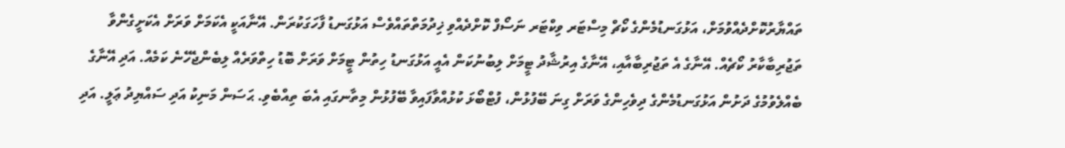ތައްޔާރުކޮށްދެއްވުމަށް، އަޅުގަނޑުމެންގެ ކޯޗް މިސްޓަރ ވިކްޓަރ ނަސޯފް ކޮށްދެއްވި ޚިދުމަތްތައްވެސް އަޅުގަނޑު ފާހަގަކުރަން. އޭނާއަކީ އެކަމަށް ވަރަށް އެކަށީގެންވާ ތަޖުރިބާކާރު ކޯޗެއް. އޭނާގެ އެ ތަޖުރިބާއާއި، އޭނާގެ އިރުޝާދު ޓީމަށް ލިބުނުކަން އެއީ އަޅުގަނޑު ހިތުން ޓީމަށް ވަރަށް ބޮޑު ހިތްވަރެއް ލިބެންޖެހޭނެ ކަމެއް. އަދި އޭނާގެ ބެއްލެވުމުގެ ދަށުން އަޅުގަނޑުމެންގެ ދިވެހިންގެ ވަރަށް ގިނަ ބޭފުޅުން، ފުޓްބޯޅަ ކުޅުއްވާފައިވާ ބޭފުޅުން މިތާނގައި އެބަ ތިއްބެވި. ޙަސަން މަނިކު އަދި ސައްޔިދު ޢަލީ. އަދި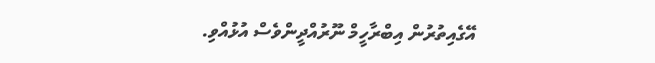އޭގެއިތުރުން އިބްރާހީމް ނޫރުއްދީންވެސް އުޅުއްވި.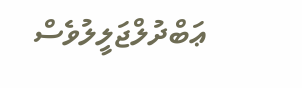ޢަބްދުލްޖަލީލުވެސް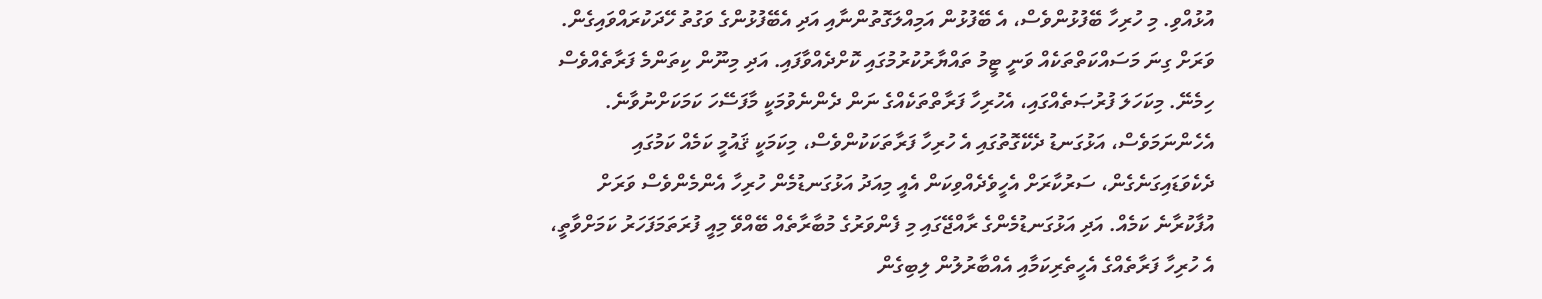އުޅުއްވި. މި ހުރިހާ ބޭފުޅުންވެސް، އެ ބޭފުޅުން އަމިއްލަގޮތުންނާއި އަދި އެބޭފުޅުންގެ ވަގުތު ހޭދަކުރައްވައިގެން. ވަރަށް ގިނަ މަސައްކަތްތަކެއް ވަނީ ޓީމު ތައްޔާރުކުރުމުގައި ކޮށްދެއްވާފައި. އަދި މިނޫން ކިތަންމެ ފަރާތެއްވެސް ހިމެނޭ. މިކަހަލަ ފުރުޞަތެއްގައި، އެހުރިހާ ފަރާތްތަކެއްގެ ނަން ދެންނެވުމަކީ މާފަސޭހަ ކަމަކަށްނުވާނެ.
އެހެންނަމަވެސް، އަޅުގަނޑު ދެކޭގޮތުގައި އެ ހުރިހާ ފަރާތަކަކުންވެސް، މިކަމަކީ ޤައުމީ ކަމެއް ކަމުގައި ދެކެވަޑައިގަނެގެން، ސަރުކާރަށް އެހީވެދެއްވިކަން އެއީ މިއަދު އަޅުގަނޑުމެން ހުރިހާ އެންމެންވެސް ވަރަށް އުފާކުރާނެ ކަމެއް. އަދި އަޅުގަނޑުމެންގެ ރާއްޖޭގައި މި ފެންވަރުގެ މުބާރާތެއް ބޭއްވޭ މިއީ ފުރަތަމަފަހަރު ކަމަށްވާތީ، އެ ހުރިހާ ފަރާތެއްގެ އެހީތެރިކަމާއި އެއްބާރުލުން ލިބިގެން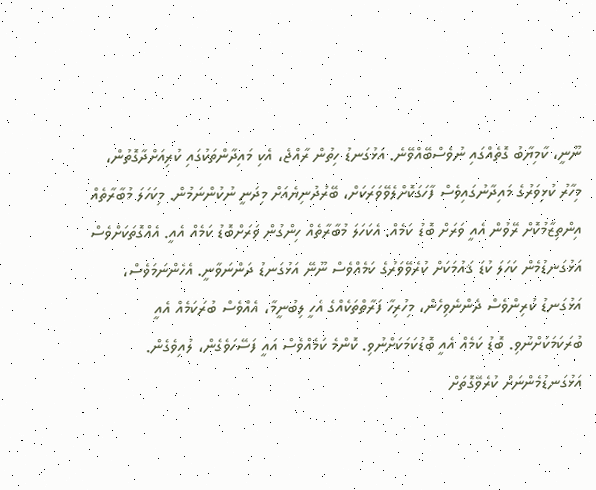ނޫނީ، ކާމިޔާބު ގޮތެއްގައި ނުވެސްބޭއްވޭނެ. އަޅުގަނޑު ހިތުން ރާއްޖެ، އެކި މައިދާންތަކުގައި ކުރިއަށްދާގޮތުން، މިހާރު ކުޅިވަރުގެ މައިދާނުގައިވެސް ފާހަގަކޮށްލެވޭވަރަކަށް، ބޭރުދުނިޔެއަށް މިދަނީ ނުކުންނަމުން. މިކަހަލަ މުބާރާތެއް އިންތިޒާމުކޮށް ރޭވުން އެއީ ވަރަށް ބޮޑު ކަމެއް. އެކަހަލަ މުބާރާތެއް ހިންގުން ވަރަށްބޮޑު ކަމެއް އެއީ. އެއްގޮތަކަށްވެސް އަޅުގަނޑުމެން ކަހަލަ ކުޑަ ޤައުމަކަށް ކުރެވޭވަރުގެ ކަމެއްވެސް ނޫނޭ އަޅުގަނޑު ދަންނަވާނީ. އެހެންނަމަވެސް، އަޅުގަނޑު ކުރިންވެސް ދެންނެވިހެން، މިހުރިހާ ފަރާތްތަކެއްގެ އެހީ ލިބުނީމާ، އެއްވެސް ބުރަކަމެއް އެއީ ބުރަކަމަކަށްނުވި. ބޮޑު ކަމެއް އެއީ ބޮޑުކަމަކަށްނުވި. ކޮންމެ ކަމެއްވެސް އައީ ފަސޭހަވެގެން، ލުއިވެގެން. އަޅުގަނޑުމެންނަށް ކުރެވޭގޮތަށް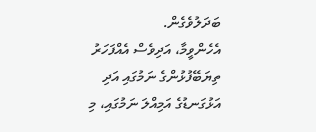ބަދަލުވެގެން.
އެހެންވީމާ، އަދިވެސް އެއްފަހަރު ތިޔަބޭފުޅުންގެ ނަމުގައި އަދި އަޅުގަނޑުގެ އަމިއްލަ ނަމުގައި، މި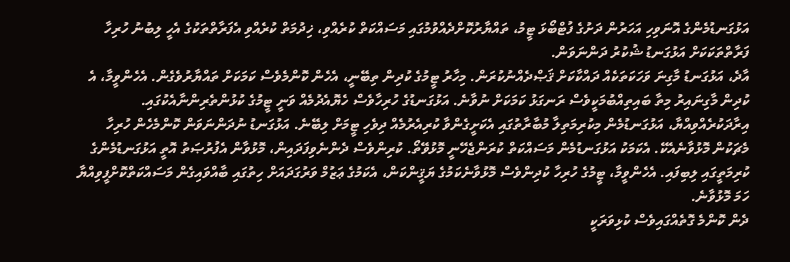އަޅުގަނޑުމެންގެ އޮނަވިހި އަހަރުން ދަށުގެ ފުޓްބޯޅަ ޓީމު، ތައްޔާރުކޮށްދެއްވުމުގައި މަސައްކަތް ކުރެއްވި، ޚިދުމަތް ކުރެއްވި އެފަރާތްތަކުގެ އެހީ ލިބުނު ހުރިހާ ފަރާތްތަކަކަށް އަޅުގަނޑު ޝުކުރު ދަންނަވަން.
އާދެ، އަޅުގަނޑު މާގިނަ ވަހަކަތަކެއް ދައްކާކަށް ޤަޞްދެއްނުކުރަން. މިހާރު ޓީމުގެ ކުދިން ތިބޭނީ، އެހެން ކޮންމެވެސް ކަމަކަށް ތައްޔާރުވެގެން. އެހެންވީމާ، އެ ކުދިން މާގިނައިރު މިތާ ބައިތިއްބުމަކީވެސް ރަނގަޅު ކަމަކަށް ނުވާނެ. އަޅުގަނޑުގެ ހުރިހާވެސް ހެޔޮއެދުމެއް ވަނީ ޓީމުގެ ކުޅުންތެރިންނާއެކުގައި. އިރާދަކުރެއްވިއްޔާ، އަޅުގަނޑުމެން މިކުރިމަތިލާ މުބާރާތުގައި އެކަށީގެންވާ ކުރިއެރުމެއް ދިވެހި ޓީމަށް ލިބޭނެ. އަޅުގަނޑު ނުދަންނަވަން ކޮންމެހެން ހުރިހާ މެޗަކުން މޮޅުވާނެއެކޭ. އެކަމަކު އަޅުގަނޑުމެން މަސައްކަތް ކުރަންޖެހޭނީ މޮޅުވޭތޯ. ކުރިންވެސް ދެންނެވިފަދައިން، މޮޅުވާން އެފުރުޞަތު އޮތީ އަޅުގަނޑުމެންގެ ކުރިމަތީގައި ލިބިފައި. އެހެންވީމާ، ޓީމުގެ ހުރިހާ ކުދިންވެސް މޮޅުވާނެކަމުގެ ޔަޤީންކަން، އެކަމުގެ ޢަޒުމް ވަރުގަދައަށް ހިތުގައި ބާއްވައިގެން މަސައްކަތްކޮށްފީވިއްޔާ ހަމަ މޮޅުވާނެ.
ދެން ކޮންމެ ގޮތެއްގައިވެސް ކުޅިވަރަކީ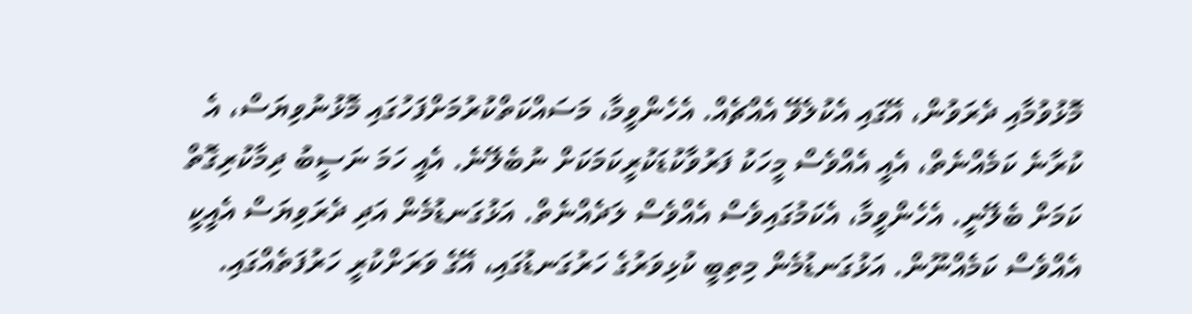މޮޅުވުމާއި ދެރަވުން، އޭގައި އެކުލެވޭ އެއްޗެއް. އެހެންވީމާ، މަސައްކަތްކުރުމަށްފަހުގައި މޮޅުނުވިޔަސް، އެ ކުރާނެ ކަމެއްނެތް، އެއީ އެއްވެސް މީހަކު ފަރުވާކުޑަކުރީކަމަކަށް ނުބެލޭނެ. އެއީ ހަމަ ނަސީބު ދިމާކުރިގޮތް ކަމަށް ބެލޭނީ. އެހެންވީމާ، އެކަމުގައިވެސް އެއްވެސް ލަދެއްނެތް. އަޅުގަނޑުމެން އަދި ދެރަވިޔަސް އެއީކީ އެއްވެސް ކަމެއްނޫން. އަޅުގަނޑުމެން މިތިބީ ކުޅިވަރުގެ ހަރުގަނޑުގައި، އޭގެ ވަރަށްކުރީ ހަރުފަތެއްގައި.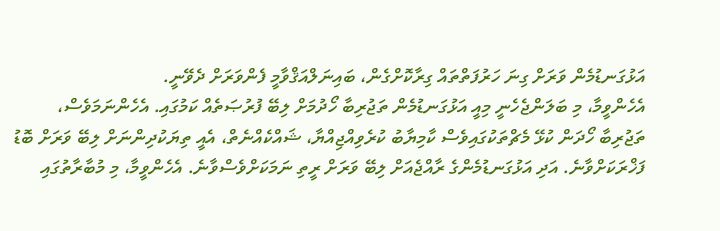އަޅުގަނޑުމެން ވަރަށް ގިނަ ހަރުފަތްތައް ގިރާކޮށްގެން، ބައިނަލްއަޤްވާމީ ފެންވަރަށް ދެވޭނީ.
އެހެންވީމާ، މި ބަލަންޖެހެނީ މިއީ އަޅުގަނޑުމެން ތަޖުރިބާ ހޯދުމަށް ލިބޭ ފުރުޞަތެއް ކަމުގައި. އެހެންނަމަވެސް، ތަޖުރިބާ ހޯދަން ކުޅޭ މެޗްތަކުގައިވެސް ކާމިޔާބު ކުރެވިއްޖިއްޔާ، ޝައްކެއްނެތް، އެއީ ތިޔަކުދިންނަށް ލިބޭ ވަރަށް ބޮޑު ފަޚްރަކަށްވާނެ. އަދި އަޅުގަނޑުމެންގެ ރާއްޖެއަށް ލިބޭ ވަރަށް ރީތި ނަމަކަށްވެސްވާނެ. އެހެންވީމާ، މި މުބާރާތުގައި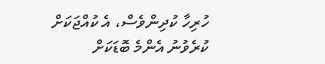ހުރިހާ ކުދިންވެސް، އެ ކުއްޖަކަށް ކުރެވުނު އެންމެ ބޮޑަކަށް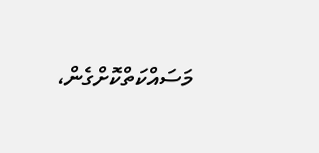މަސައްކަތްކޮށްގެން،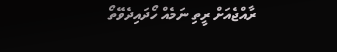ރާއްޖެއަށް ރީތި ނަމެއް ހޯދައިދެވޭތޯ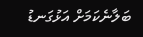ބަލާނެކަމަށް އަޅުގަނޑު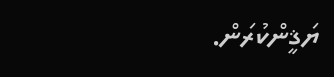ޔަޤީންކުރަން.